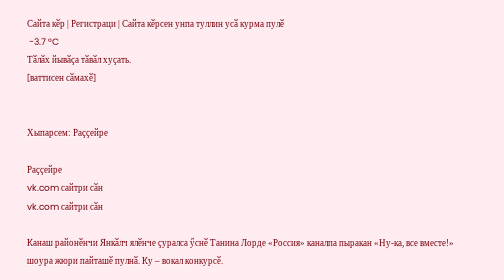Сайта кӗр | Регистраци | Сайта кӗрсен унпа туллин усӑ курма пулӗ
 -3.7 °C
Тӑлӑх йывӑҫа тӑвӑл хуҫать.
[ваттисен сӑмахӗ]


Хыпарсем: Раҫҫейре

Раҫҫейре
vk.com сайтри сӑн
vk.com сайтри сӑн

Канаш районӗнчи Янкӑлч ялӗнче ҫуралса ӳснӗ Танина Лорде «Россия» каналпа пыракан «Ну-ка, все вместе!» шоура жюри пайташӗ пулнӑ. Ку – вокал конкурсӗ.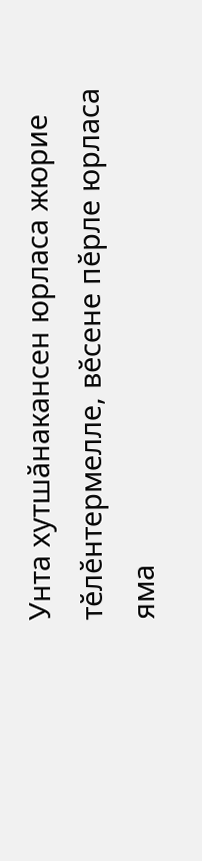Унта хутшӑнакансен юрласа жюрие тӗлӗнтермелле, вӗсене пӗрле юрласа яма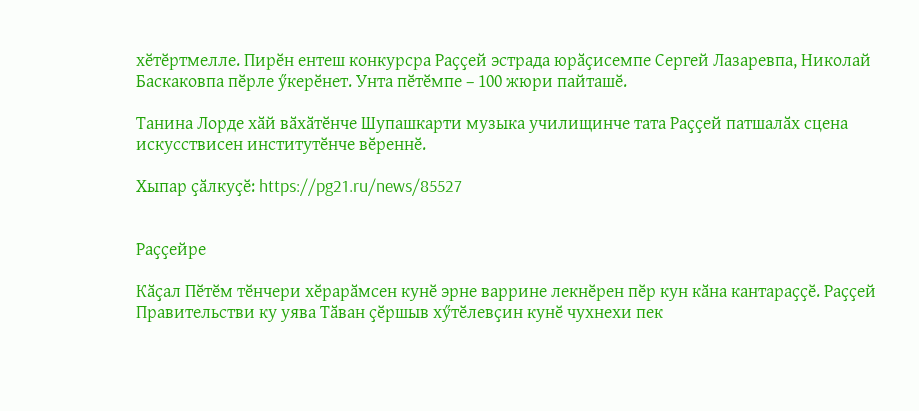хӗтӗртмелле. Пирӗн ентеш конкурсра Раҫҫей эстрада юрӑҫисемпе Сергей Лазаревпа, Николай Баскаковпа пӗрле ӳкерӗнет. Унта пӗтӗмпе – 100 жюри пайташӗ.

Танина Лорде хӑй вӑхӑтӗнче Шупашкарти музыка училищинче тата Раҫҫей патшалӑх сцена искусствисен институтӗнче вӗреннӗ.

Хыпар ҫӑлкуҫӗ: https://pg21.ru/news/85527


Раҫҫейре

Кӑҫал Пӗтӗм тӗнчери хӗрарӑмсен кунӗ эрне варрине лекнӗрен пӗр кун кӑна кантараҫҫӗ. Раҫҫей Правительстви ку уява Тӑван ҫӗршыв хӳтӗлевҫин кунӗ чухнехи пек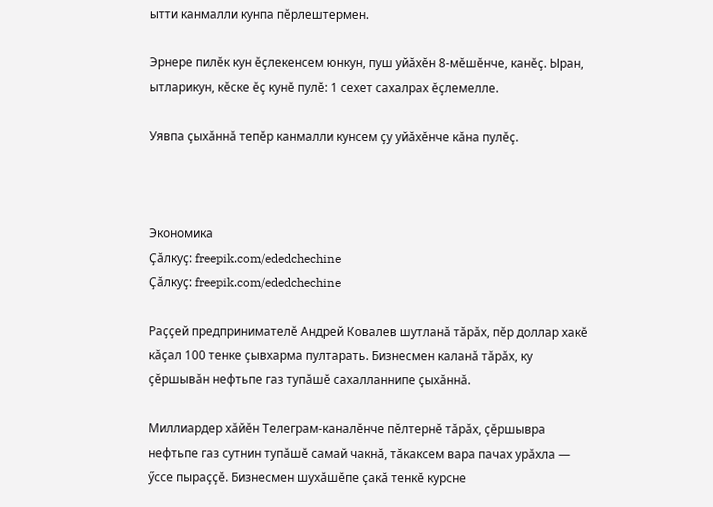ытти канмалли кунпа пӗрлештермен.

Эрнере пилӗк кун ӗҫлекенсем юнкун, пуш уйӑхӗн 8-мӗшӗнче, канӗҫ. Ыран, ытларикун, кӗске ӗҫ кунӗ пулӗ: 1 сехет сахалрах ӗҫлемелле.

Уявпа ҫыхӑннӑ тепӗр канмалли кунсем ҫу уйӑхӗнче кӑна пулӗҫ.



Экономика
Ҫӑлкуҫ: freepik.com/ededchechine
Ҫӑлкуҫ: freepik.com/ededchechine

Раҫҫей предпринимателӗ Андрей Ковалев шутланӑ тӑрӑх, пӗр доллар хакӗ кӑҫал 100 тенке ҫывхарма пултарать. Бизнесмен каланӑ тӑрӑх, ку ҫӗршывӑн нефтьпе газ тупӑшӗ сахалланнипе ҫыхӑннӑ.

Миллиардер хӑйӗн Телеграм-каналӗнче пӗлтернӗ тӑрӑх, ҫӗршывра нефтьпе газ сутнин тупӑшӗ самай чакнӑ, тӑкаксем вара пачах урӑхла — ӳссе пыраҫҫӗ. Бизнесмен шухӑшӗпе ҫакӑ тенкӗ курсне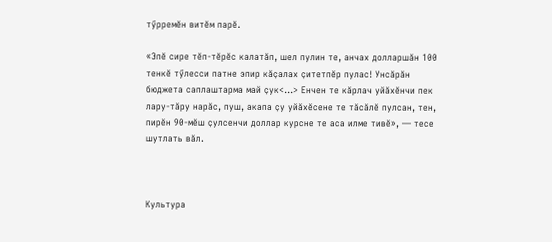тӳрремӗн витӗм парӗ.

«Эпӗ сире тӗп-тӗрӗс калатӑп, шел пулин те, анчах долларшӑн 100 тенкӗ тӳлесси патне эпир кӑҫалах ҫитетпӗр пулас! Унсӑрӑн бюджета саплаштарма май ҫук<…> Енчен те кӑрлач уйӑхӗнчи пек лару-тӑру нарӑс, пуш, акапа ҫу уйӑхӗсене те тӑсӑлӗ пулсан, тен, пирӗн 90-мӗш ҫулсенчи доллар курсне те аса илме тивӗ», — тесе шутлать вӑл.



Культура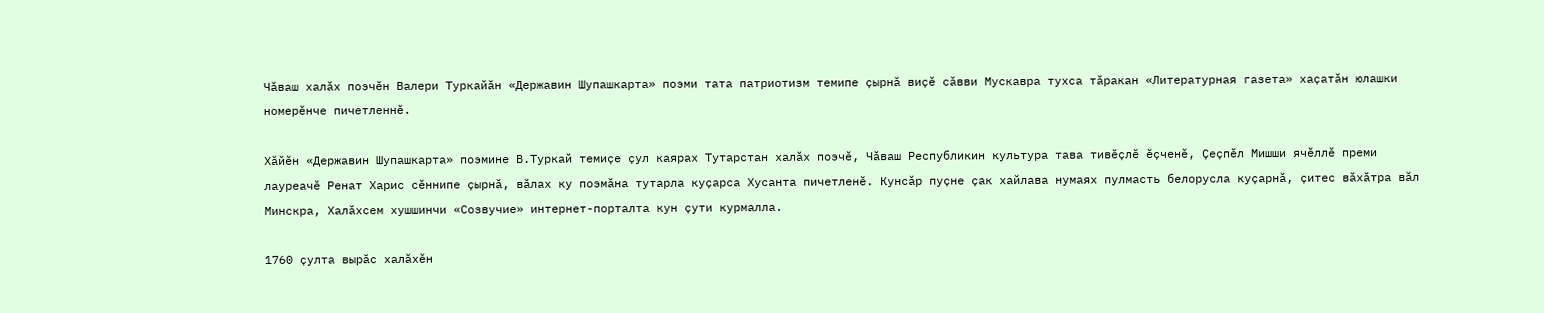Чӑваш халӑх поэчӗн Валери Туркайӑн «Державин Шупашкарта» поэми тата патриотизм темипе ҫырнӑ виҫӗ сӑвви Мускавра тухса тӑракан «Литературная газета» хаҫатӑн юлашки номерӗнче пичетленнӗ.

Хӑйӗн «Державин Шупашкарта» поэмине В.Туркай темиҫе ҫул каярах Тутарстан халӑх поэчӗ, Чӑваш Республикин культура тава тивӗҫлӗ ӗҫченӗ, Ҫеҫпӗл Мишши ячӗллӗ преми лауреачӗ Ренат Харис сӗннипе ҫырнӑ, вӑлах ку поэмӑна тутарла куҫарса Хусанта пичетленӗ. Кунсӑр пуҫне ҫак хайлава нумаях пулмасть белорусла куҫарнӑ, ҫитес вӑхӑтра вӑл Минскра, Халӑхсем хушшинчи «Созвучие» интернет-порталта кун ҫути курмалла.

1760 ҫулта вырӑс халӑхӗн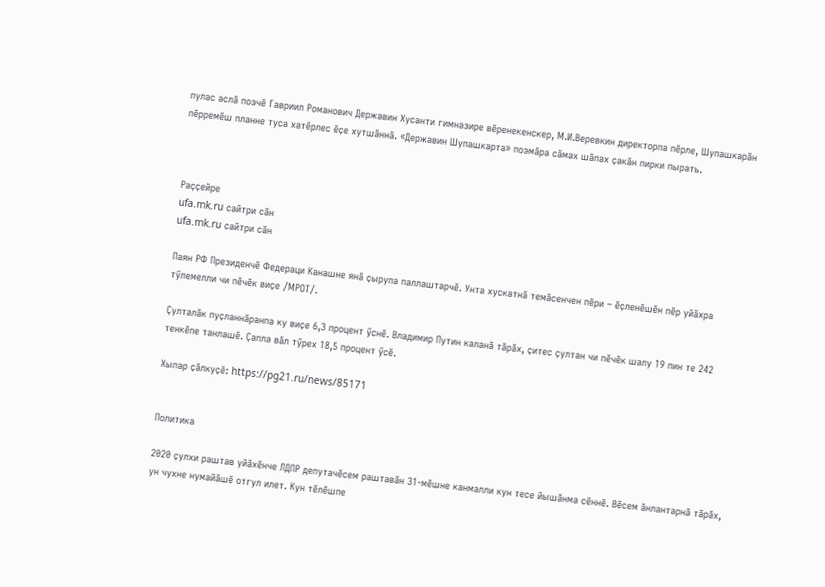пулас аслӑ поэчӗ Гавриил Романович Державин Хусанти гимназире вӗренекенскер, М.И.Веревкин директорпа пӗрле, Шупашкарӑн пӗрремӗш планне туса хатӗрлес ӗҫе хутшӑннӑ. «Державин Шупашкарта» поэмӑра сӑмах шӑпах ҫакӑн пирки пырать.



Раҫҫейре
ufa.mk.ru сайтри сӑн
ufa.mk.ru сайтри сӑн

Паян РФ Президенчӗ Федераци Канашне янӑ ҫырупа паллаштарчӗ. Унта хускатнӑ темӑсенчен пӗри – ӗҫленӗшӗн пӗр уйӑхра тӳлемелли чи пӗчӗк виҫе /МРОТ/.

Ҫулталӑк пуҫланнӑранпа ку виҫе 6,3 процент ӳснӗ. Владимир Путин каланӑ тӑрӑх, ҫитес ҫултан чи пӗчӗк шалу 19 пин те 242 тенкӗпе танлашӗ. Ҫапла вӑл тӳрех 18,5 процент ӳсӗ.

Хыпар ҫӑлкуҫӗ: https://pg21.ru/news/85171


Политика

2020 ҫулхи раштав уйӑхӗнче ЛДПР депутачӗсем раштавӑн 31-мӗшне канмалли кун тесе йышӑнма сӗннӗ. Вӗсем ӑнлантарнӑ тӑрӑх, ун чухне нумайӑшӗ отгул илет. Кун тӗлӗшпе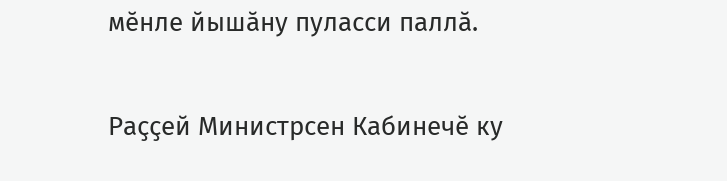мӗнле йышӑну пуласси паллӑ.

Раҫҫей Министрсен Кабинечӗ ку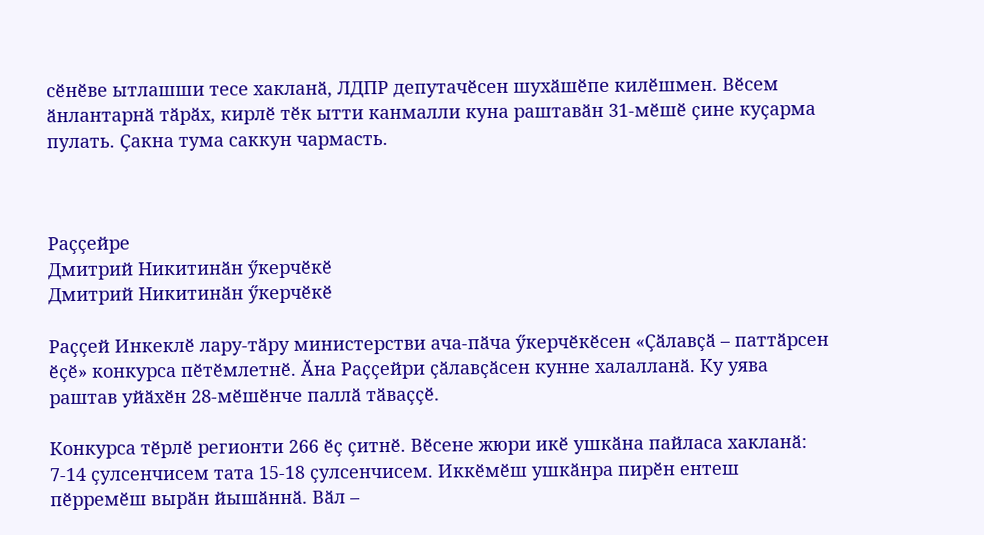сӗнӗве ытлашши тесе хакланӑ, ЛДПР депутачӗсен шухӑшӗпе килӗшмен. Вӗсем ӑнлантарнӑ тӑрӑх, кирлӗ тӗк ытти канмалли куна раштавӑн 31-мӗшӗ ҫине куҫарма пулать. Ҫакна тума саккун чармасть.



Раҫҫейре
Дмитрий Никитинӑн ӳкерчӗкӗ
Дмитрий Никитинӑн ӳкерчӗкӗ

Раҫҫей Инкеклӗ лару-тӑру министерстви ача-пӑча ӳкерчӗкӗсен «Ҫӑлавҫӑ – паттӑрсен ӗҫӗ» конкурса пӗтӗмлетнӗ. Ӑна Раҫҫейри ҫӑлавҫӑсен кунне халалланӑ. Ку уява раштав уйӑхӗн 28-мӗшӗнче паллӑ тӑваҫҫӗ.

Конкурса тӗрлӗ регионти 266 ӗҫ ҫитнӗ. Вӗсене жюри икӗ ушкӑна пайласа хакланӑ: 7-14 ҫулсенчисем тата 15-18 ҫулсенчисем. Иккӗмӗш ушкӑнра пирӗн ентеш пӗрремӗш вырӑн йышӑннӑ. Вӑл –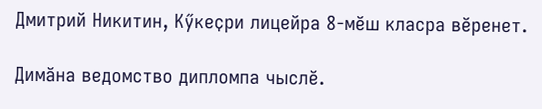Дмитрий Никитин, Кӳкеҫри лицейра 8-мӗш класра вӗренет.

Димӑна ведомство дипломпа чыслӗ.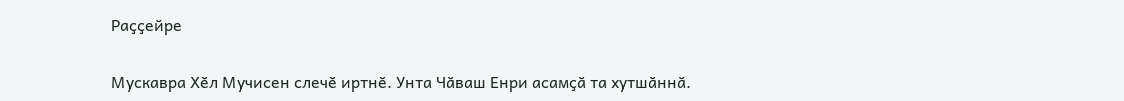Раҫҫейре

Мускавра Хӗл Мучисен слечӗ иртнӗ. Унта Чӑваш Енри асамҫӑ та хутшӑннӑ.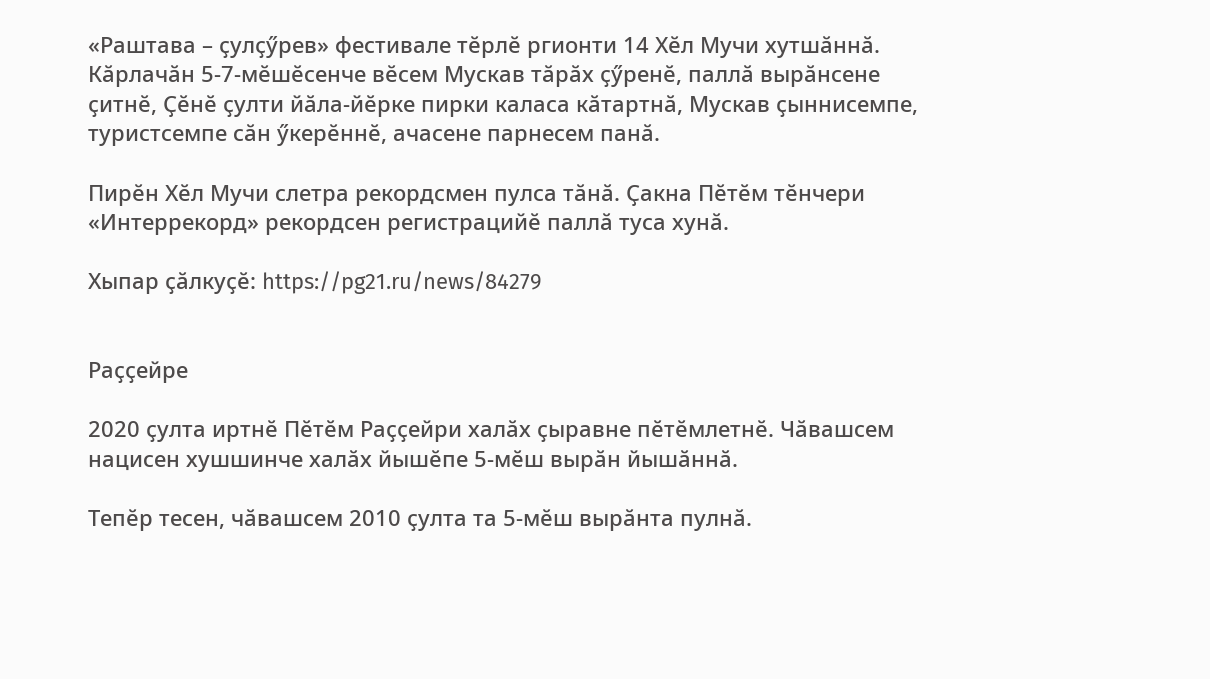«Раштава – ҫулҫӳрев» фестивале тӗрлӗ ргионти 14 Хӗл Мучи хутшӑннӑ. Кӑрлачӑн 5-7-мӗшӗсенче вӗсем Мускав тӑрӑх ҫӳренӗ, паллӑ вырӑнсене ҫитнӗ, Ҫӗнӗ ҫулти йӑла-йӗрке пирки каласа кӑтартнӑ, Мускав ҫыннисемпе, туристсемпе сӑн ӳкерӗннӗ, ачасене парнесем панӑ.

Пирӗн Хӗл Мучи слетра рекордсмен пулса тӑнӑ. Ҫакна Пӗтӗм тӗнчери «Интеррекорд» рекордсен регистрацийӗ паллӑ туса хунӑ.

Хыпар ҫӑлкуҫӗ: https://pg21.ru/news/84279


Раҫҫейре

2020 ҫулта иртнӗ Пӗтӗм Раҫҫейри халӑх ҫыравне пӗтӗмлетнӗ. Чӑвашсем нацисен хушшинче халӑх йышӗпе 5-мӗш вырӑн йышӑннӑ.

Тепӗр тесен, чӑвашсем 2010 ҫулта та 5-мӗш вырӑнта пулнӑ.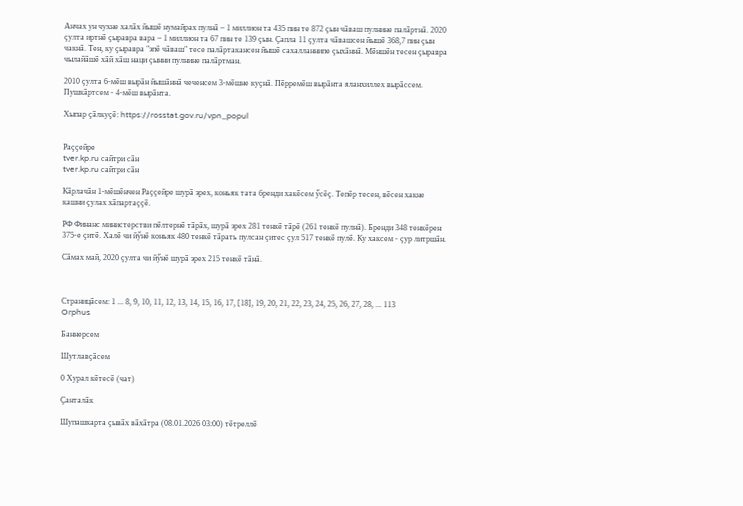Анчах ун чухне халӑх йышӗ нумайрах пулнӑ – 1 миллион та 435 пин те 872 ҫын чӑваш пулнине палӑртнӑ. 2020 ҫулта иртнӗ ҫыравра вара – 1 миллион та 67 пин те 139 ҫын. Ҫапла 11 ҫулта чӑвашсен йышӗ 368,7 пин ҫын чакнӑ. Тен, ку ҫыравра "эпӗ чӑваш" тесе палӑртакансен йышӗ сахалланнипе ҫыхӑннӑ. Мӗншӗн тесен ҫыравра чылайӑшӗ хӑй хӑш наци ҫынни пулнине палӑртман.

2010 ҫулта 6-мӗш вырӑн йышӑннӑ чеченсем 3-мӗшне куҫнӑ. Пӗрремӗш вырӑнта яланхиллех вырӑссем. Пушкӑртсем - 4-мӗш вырӑнта.

Хыпар ҫӑлкуҫӗ: https://rosstat.gov.ru/vpn_popul


Раҫҫейре
tver.kp.ru сайтри сӑн
tver.kp.ru сайтри сӑн

Кӑрлачӑн 1-мӗшӗнчен Раҫҫейре шурӑ эрех, коньяк тата бренди хакӗсем ӳсӗҫ. Тепӗр тесен, вӗсен хакне кашни ҫулах хӑпартаҫҫӗ.

РФ Финанс министерстви пӗлтернӗ тӑрӑх, шурӑ эрех 281 тенкӗ тӑрӗ (261 тенкӗ пулнӑ). Бренди 348 тенкӗрен 375-е ҫитӗ. Халӗ чи йӳнӗ коньяк 480 тенкӗ тӑрать пулсан ҫитес ҫул 517 тенкӗ пулӗ. Ку хаксем - ҫур литршӑн.

Сӑмах май, 2020 ҫулта чи йӳнӗ шурӑ эрех 215 тенкӗ тӑнӑ.



Страницӑсем: 1 ... 8, 9, 10, 11, 12, 13, 14, 15, 16, 17, [18], 19, 20, 21, 22, 23, 24, 25, 26, 27, 28, ... 113
Orphus

Баннерсем

Шутлавҫӑсем

0 Хурал кӗтесӗ (чат)

Ҫанталӑк

Шупашкарта ҫывӑх вӑхӑтра (08.01.2026 03:00) тӗтреллӗ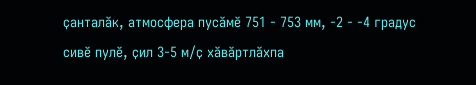ҫанталӑк, атмосфера пусӑмӗ 751 - 753 мм, -2 - -4 градус сивӗ пулӗ, ҫил 3-5 м/ҫ хӑвӑртлӑхпа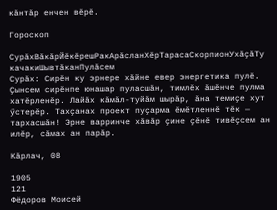кӑнтӑр енчен вӗрӗ.

Гороскоп

СурӑхВӑкӑрЙӗкӗрешРакАрӑсланХӗрТарасаСкорпионУхӑҫӑТу качакиШывтӑканПулӑсем
Сурӑх: Сирӗн ку эрнере хӑйне евер энергетика пулӗ. Ҫынсем сирӗнпе юнашар пуласшӑн, тимлӗх ӑшӗнче пулма хатӗрленӗр. Лайӑх кӑмӑл-туйӑм шырӑр, ӑна темиҫе хут ӳстерӗр. Тахҫанах проект пуҫарма ӗмӗтленнӗ тӗк — тархасшӑн! Эрне варринче хӑвӑр ҫине ҫӗнӗ тивӗҫсем ан илӗр, сӑмах ан парӑр.

Кӑрлач, 08

1905
121
Фёдоров Моисей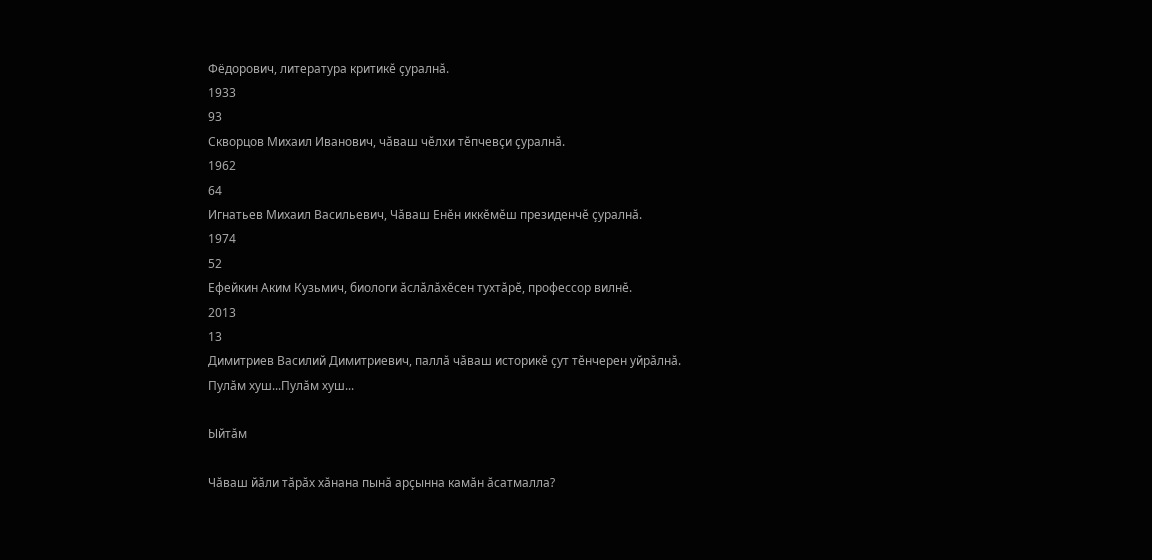Фёдорович, литература критикӗ ҫуралнӑ.
1933
93
Скворцов Михаил Иванович, чӑваш чӗлхи тӗпчевҫи ҫуралнӑ.
1962
64
Игнатьев Михаил Васильевич, Чӑваш Енӗн иккӗмӗш президенчӗ ҫуралнӑ.
1974
52
Ефейкин Аким Кузьмич, биологи ӑслӑлӑхӗсен тухтӑрӗ, профессор вилнӗ.
2013
13
Димитриев Василий Димитриевич, паллӑ чӑваш историкӗ ҫут тӗнчерен уйрӑлнӑ.
Пулӑм хуш...Пулӑм хуш...

Ыйтӑм

Чӑваш йӑли тӑрӑх хӑнана пынӑ арҫынна камӑн ӑсатмалла?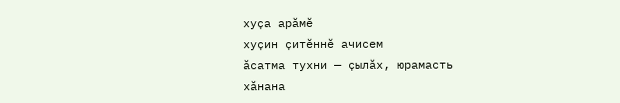хуҫа арӑмӗ
хуҫин ҫитӗннӗ ачисем
ӑсатма тухни — ҫылӑх, юрамасть
хӑнана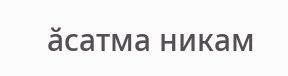ӑсатма никам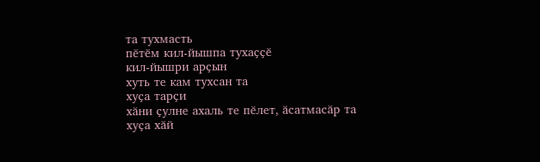та тухмасть
пӗтӗм кил-йышпа тухаҫҫӗ
кил-йышри арҫын
хуть те кам тухсан та
хуҫа тарҫи
хӑни ҫулне ахаль те пӗлет, ӑсатмасӑр та
хуҫа хӑй